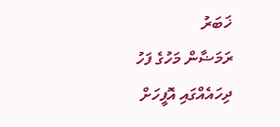ޚަބަރު
ރަމަޟާން މަހުގެ ފަހު ދިހައެއްގައި އޮފީހަށް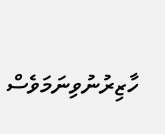ހާޒިރުނުވިނަމަވެސް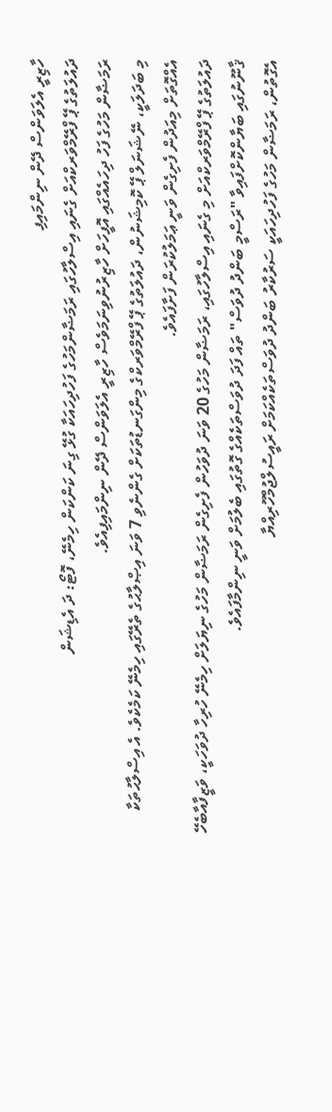ހާޒިރީ އެލަވަންސް ދޭން ނިންމައިފި
ދައުލަތުގެ ޕޭ ފްރޭމްވަރކްއަށް ގެނައި އިސްލާހުގައި ރަމަޟާންމަހުގެ ފަހުދިހައަކާ ގުޅޭ ގިނަ ކަންކަން ހިމެނޭ، ފޮޓޯ: ދަ އެޑިޝަން
ރަމަޟާން މަހުގެ ފަހު ދިހައެއްގައި އޮފީހަށް ހާޒިރުނުވިނަމަވެސް ހާޒިރީ އެލަވަންސް ދޭން ނިންމައިފިއެވެ.
މި ބަދަލަކީ، ނޭޝަނަލް ޕޭ ކޮމިޝަނުން، ދައުލަތުގެ ޕޭ ފްރޭމްވަރކްގެ މިންގަނޑުތަކަށް ގެންނެވި 7 ވަނަ އިޞްލާޙުގެ ތެރޭގައި ހިމެނޭ ކަމެކެވެ. އެ އިސްލާޙުތަކާ އެއްގޮތަށް މިއަދުން ފެށިގެން ވަނީ ޢަމަލުކުރަން ފަށާފައެވެ.
ދައުލަތުގެ ޕޭ ފްރޭމްވަރކްއަށް މި ގެނައި އިސްލާހުގައި، ރަމަޟާން މަހުގެ 20 ވަނަ ދުވަހުން ފެށިގެން ރަމަޟާން މަހުގެ ނިޔަލަށް ހިމެނޭ ހުރިހާ ދުވަހަކީ، ވަޒީފާއާބެހޭ ޤާނޫނުގައި ބަޔާންކޮށްފައިވާ "ރަސްމީ ބަންދު ދުވަސް" ތައް ފަދަ ދުވަސްތަކެއްގެ ގޮތުގައި ބެލުމަށް ވަނީ ނިންމާފައެވެ.
އެގޮތުން، ރަމަޟާން މަހުގެ ފަހުދިހައަކީ ސަރުކާރު ބަންދު ދުވަސްތަކެއްކަމަށް ރައީސުލްޖުމްހޫރިއްޔާ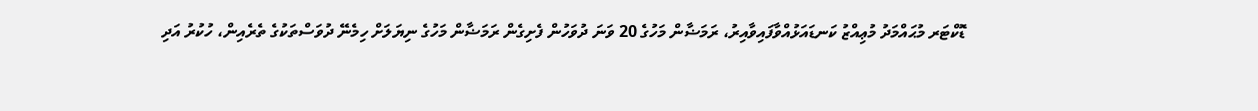ޑޮކްޓަރ މުޙައްމަދު މުޢިއްޒު ކަނޑައަޅުއްވާފައިވާއިރު، ރަމަޟާން މަހުގެ 20 ވަނަ ދުވަހުން ފެށިގެން ރަމަޟާން މަހުގެ ނިޔަލަށް ހިމެނޭ ދުވަސްތަކުގެ ތެރެއިން، ހުކުރު އަދި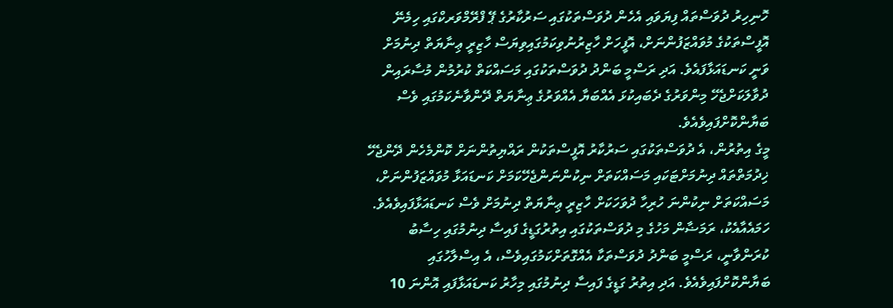ހޮނިހިރު ދުވަސްތައް ފިޔަވައި އެހެން ދުވަސްތަކުގައި ސަރުކާރުގެ ޕޭ ފްރޭމްވަރކްގައި ހިމެނޭ އޮފީސްތަކުގެ މުވައްޒަފުންނަށް، އޮފީހަށް ހާޒިރުނުވިކަމުގައިވިޔަސް ހާޒިރީ ޢިނާޔަތް ދިނުމަށް ވަނީ ކަނޑައަޅާފައެވެ. އަދި ރަސްމީ ބަންދު ދުވަސްތަކުގައި މަސައްކަތް ކުރުމުން މުސާރައިން ދުވާލަކަށްޖެހޭ މިންވަރުގެ ދެބައިކުޅަ އެއްބަޔާ އެއްވަރުގެ ޢިނާޔަތް ދޭންވާނެކަމުގައި ވެސް ބަޔާންކޮށްފައިވެއެވެ.
މީގެ އިތުރުން، އެ ދުވަސްތަކުގައި ސަރުކާރު އޮފީސްތަކުން ރައްޔިތުންނަށް ކޮންމެހެން ދޭންޖެހޭ ޚިދުމަތްތައް ދިނުމަށްޓަކައި މަސައްކަތަށް ނިކުންނަންޖެހޭކަމަށް ކަނޑައަޅާ މުވައްޒަފުންނަށް، މަސައްކަތަށް ނިކުންނަ ހުރިހާ ދުވަހަކަށް ހާޒިރީ ޢިނާޔަތް ދިނުމަށް ވެސް ކަނޑައަޅާފައިވެއެވެ.
ހަމައެއާއެކު، ރަމަޟާން މަހުގެ މި ދުވަސްތަކުގައި އިތުރުގަޑީގެ ފައިސާ ދިނުމުގައި ހިސާބު ކުރަންވާނީ، ރަސްމީ ބަންދު ދުވަސްތަކާ އެއްގޮތަށްކަމުގައިވެސް، އެ އިސްލާހުގައި ބަޔާންކޮށްފައިވެއެވެ. އަދި އިތުރު ގަޑީގެ ފައިސާ ދިނުމުގައި މިހާރު ކަނޑައަޅާފައި އޮންނަ 10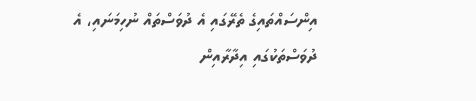އިންސައްތައިގެ ތެރޭގައި އެ ދުވަސްތައް ނުހިމަނައި، އެ ދުވަސްތަކުގައި އިދާރާއިން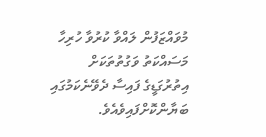މުވައްޒަފުން ލައްވާ ކުރުވާ ހުރިހާ މަސައްކަތު ވަގުތުތަކަށް އިތުރުގަޑީގެ ފައިސާ ދެވޭނެކަމުގައި ބަޔާންކޮށްފައިވެއެވެ.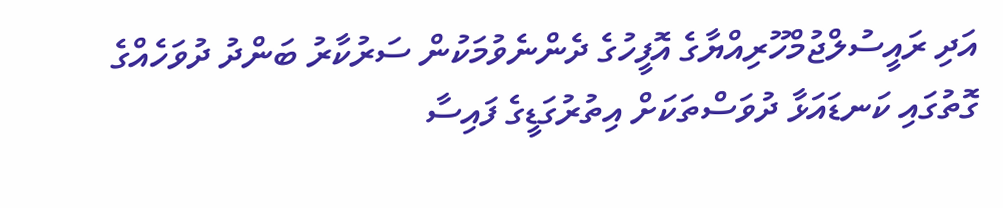އަދި ރައީސުލްޖުމްހޫރިއްޔާގެ އޮފީހުގެ ދެންނެވުމަކުން ސަރުކާރު ބަންދު ދުވަހެއްގެ ގޮތުގައި ކަނޑައަޅާ ދުވަސްތަކަށް އިތުރުގަޑީގެ ފައިސާ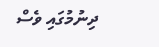ދިނުމުގައި ވެސް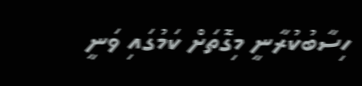ހިސާބުކުރާނީ މިގޮތަށް ކަމުގައި ވަނީ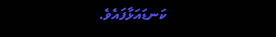ކަނޑައަޅާފައެވެ.